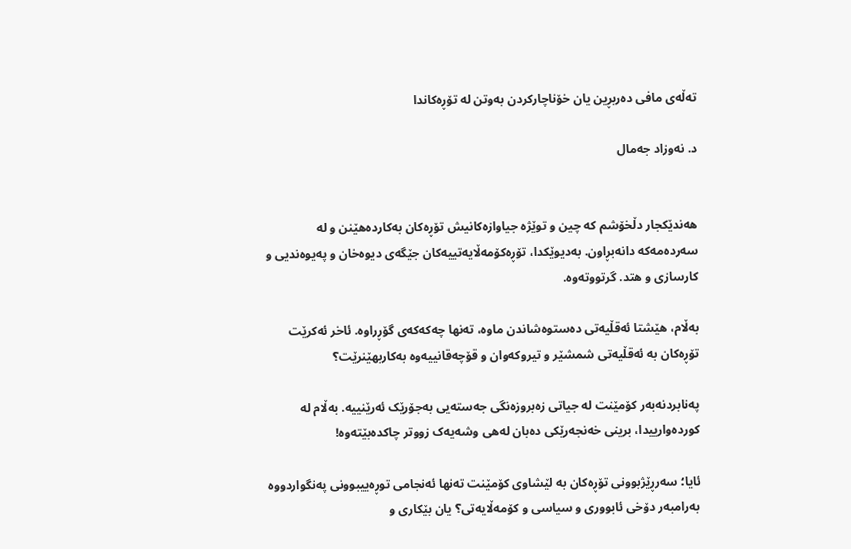تەڵەی مافی دەربڕین یان خۆناچارکردن بەوتن لە تۆڕەکاندا

د. نەوزاد جەمال


هەندێکجار دڵخۆشم کە چین و توێژە جیاوازەکانیش تۆڕەکان بەکاردەهێنن و لە سەردەمەکە دانەبڕاون. بەدیوێکدا، تۆڕەکۆمەڵایەتییەکان جێگەی دیوەخان و پەیوەندیی و کارسازی و هتد. گرتووتەوە.

بەڵام، هێشتا ئەقڵیەتی دەستوەشاندن ماوە، تەنها چەکەکەی گۆڕراوە. ئاخر ئەکرێت تۆڕەکان بە ئەقڵیەتی شمشێر و تیروکەوان و قۆچەقانییەوە بەکاربهێنرێت؟

پەنابردنەبەر کۆمێنت لە جیاتی زەبروزەنگی جەستەیی بەجۆرێک ئەرێنییە. بەڵام لە کوردەوارییدا، برینی خەنجەرێکی دەبان لەهی وشەیەک زووتر چاکدەبێتەوە!

ئایا؛ سەرڕێژبوونی تۆڕەکان بە لێشاوی کۆمێنت تەنها ئەنجامی توڕەییبوونی پەنگواردووە بەرامبەر دۆخی ئابووری و سیاسی و کۆمەڵایەتی؟ یان بێکاری و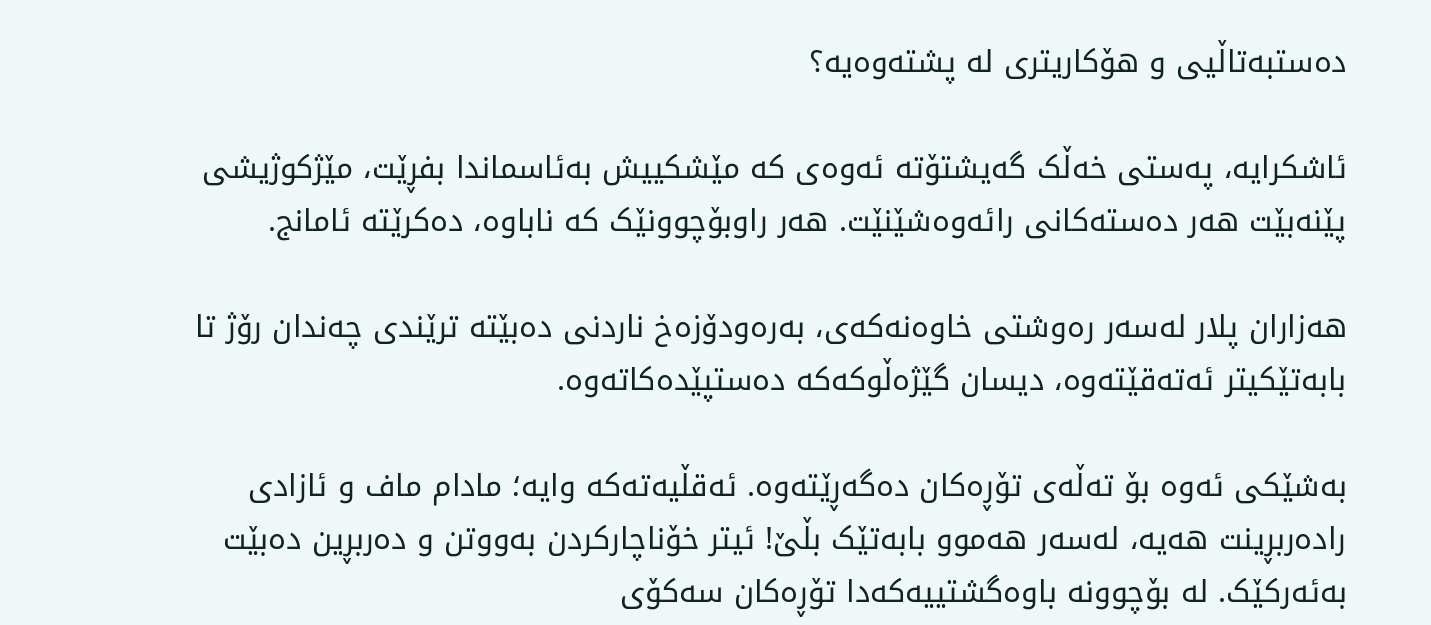دەستبەتاڵیی و هۆکاریتری لە پشتەوەیە؟

ئاشکرایە، پەستی خەڵک گەیشتۆتە ئەوەی کە مێشکییش بەئاسماندا بفڕێت، مێژکوژیشی پێنەبێت هەر دەستەکانی رائەوەشێنێت. هەر راوبۆچوونێک کە ناباوە، دەکرێتە ئامانج.

هەزاران پلار لەسەر رەوشتی خاوەنەکەی، بەرەودۆزەخ ناردنی دەبێتە ترێندی چەندان رۆژ تا بابەتێکیتر ئەتەقێتەوە، دیسان گێژەڵوکەکە دەستپێدەکاتەوە.

بەشێکی ئەوە بۆ تەڵەی تۆڕەکان دەگەڕێتەوە. ئەقڵیەتەکە وایە؛ مادام ماف و ئازادی رادەربڕینت هەیە، لەسەر هەموو بابەتێک بڵێ! ئیتر خۆناچارکردن بەووتن و دەربڕین دەبێت بەئەرکێک. لە بۆچوونە باوەگشتییەکەدا تۆڕەکان سەکۆی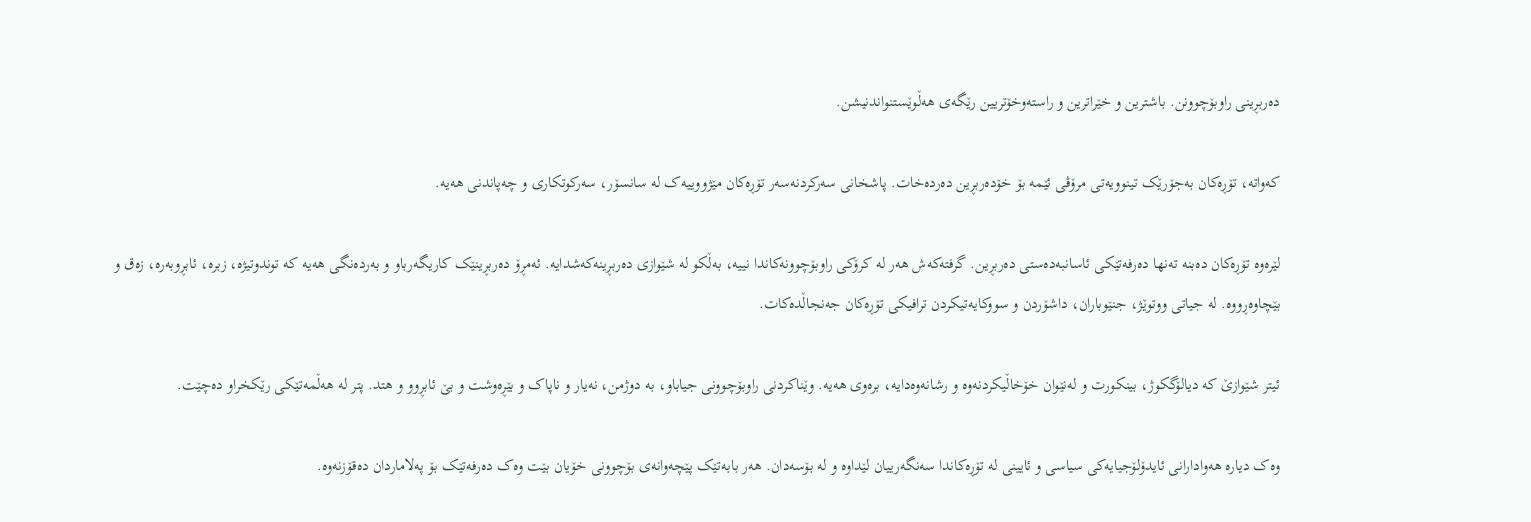دەربڕینی راوبۆچوونن. باشترین و خێراترین و راستەوخۆتریین رێگەی هەڵوێستنواندنیشن.

کەواتە، تۆڕەکان بەجۆرێک تینوویەتی مرۆڤی ئێمە بۆ خۆدەربڕین دەردەخات. پاشخانی سەرکردنەسەر تۆڕەکان مێژووییەک لە سانسۆر، سەرکوتکاری و چەپاندنی هەیە.

لێرەوە تۆڕەکان دەبنە تەنها دەرفەتێکی ئاسانبەدەستی دەربڕین. گرفتەکەش هەر لە کرۆکی راوبۆچوونەکاندا نییە، بەڵکو لە شێوازی دەربڕینەکەشدایە. ئەمڕۆ دەربڕینێک کاریگەرباو و بەردەنگی هەیە کە توندوتیژە، زبرە، ئابڕوبەرە، زەق و بێچاوەڕووە. لە جیاتی ووتوێژ، جنێوباران، داشۆردن و سووکایەتیکردن ترافیکی تۆڕەکان جەنجاڵدەکات.

ئیتر شێوازێ کە دیالۆگکوژ، بینکورت و لەنێوان خۆخاڵیکردنەوە و رشانەوەدایە، برەوی هەیە. وێناکردنی راوبۆچوونی جیاباو، بە دوژمن، نەیار و ناپاک و بێڕەوشت و بێ ئابڕوو و هتد. پتر لە هەڵمەتێکی رێکخراو دەچێت.

وەک دیارە هەوادارانی ئایدۆلۆجیایەکی سیاسی و ئایینی لە تۆڕەکاندا سەنگەرییان لێداوە و لە بۆسەدان. هەر بابەتێک پێچەوانەی بۆچوونی خۆیان بێت وەک دەرفەتێک بۆ پەلاماردان دەقۆزنەوە.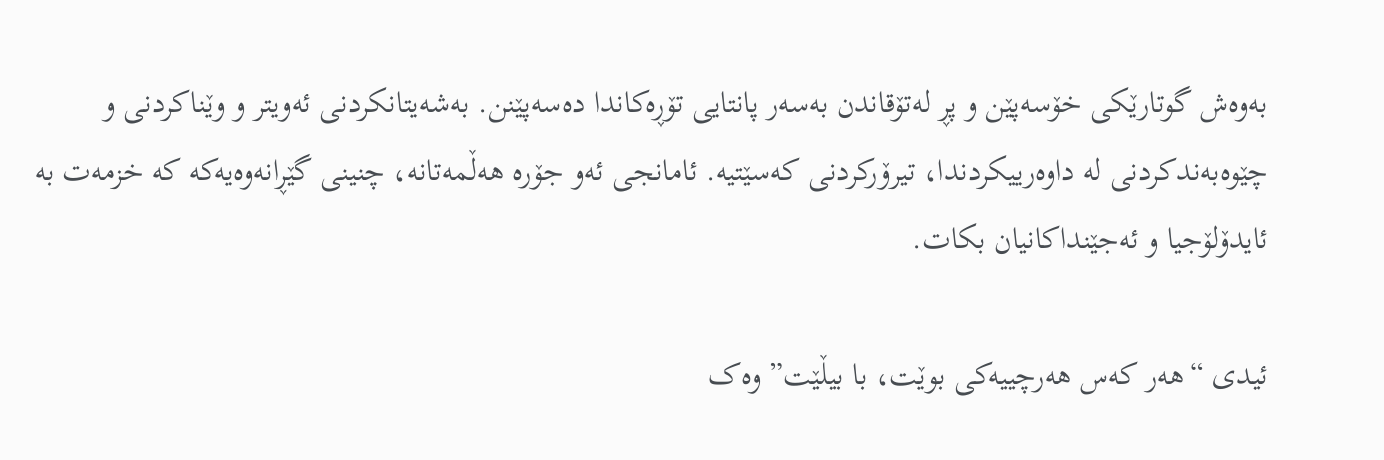بەوەش گوتارێکی خۆسەپێن و پڕ لەتۆقاندن بەسەر پانتایی تۆڕەکاندا دەسەپێنن. بەشەیتانکردنی ئەویتر و وێناکردنی و چێوەبەندکردنی لە داوەرییکردندا، تیرۆرکردنی کەسێتیە. ئامانجی ئەو جۆرە هەڵمەتانە، چنینی گێڕانەوەیەکە کە خزمەت بە ئایدۆلۆجیا و ئەجێنداکانیان بکات.

ئیدی “هەر کەس هەرچییەکی بوێت، با بیڵێت” وەک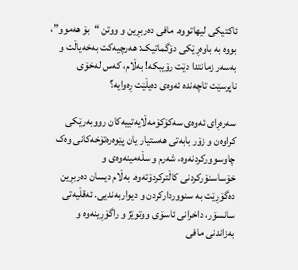ئاکتیکی لیهاتووە. مافی دەربڕین و ووتن “بۆ هەموو”، بووە بە باوەڕێکی دۆگماتیک: هەرچیەکت بەخەیاڵت و بەسەر زمانتدا دێت رۆیبکە! بەڵام، کەس لەخۆی ناپرسێت تاچەندە ئەوەی دەیڵێت ڕەوایە؟

سەرەڕای ئەوەی سەکۆکۆمەڵایەتییەکان رووبەرێکی کراوەن و زۆر بابەتی هەستیار یان پێوەرەتۆخەکانی وەک چاوسوورکردنەوە، شەرم و سڵەمینەوەی و خۆساسنۆرکردنی کاڵترکردۆتەوە. بەڵام دیسان دەربڕین دەگۆڕێت بە سنووردارکردن و دیواربەندیی. ئەقڵیەتی سانسۆر، داخرانی ئاسۆی ووتوێژ و راگۆڕینەوە و بەزاندنی مافی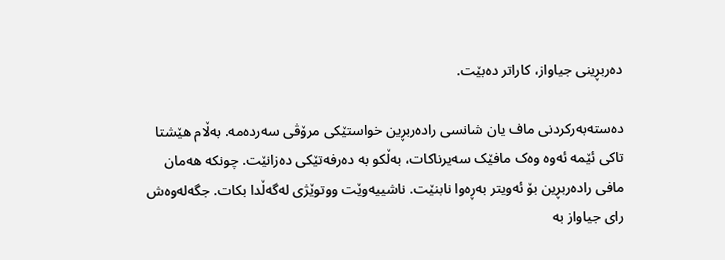دەربڕینی جیاواز، کاراتر دەبێت.

دەستەبەرکردنی ماف یان شانسی رادەربڕین خواستێکی مرۆڤی سەردەمە. بەڵام هێشتا تاکی ئێمە ئەوە وەک مافێک سەیرناکات، بەڵکو بە دەرفەتێکی دەزانێت. چونکە هەمان مافی رادەربڕین بۆ ئەویتر بەڕەوا نابنێت. ناشییەوێت ووتوێژی لەگەڵدا بکات. جگەلەوەش رای جیاواز بە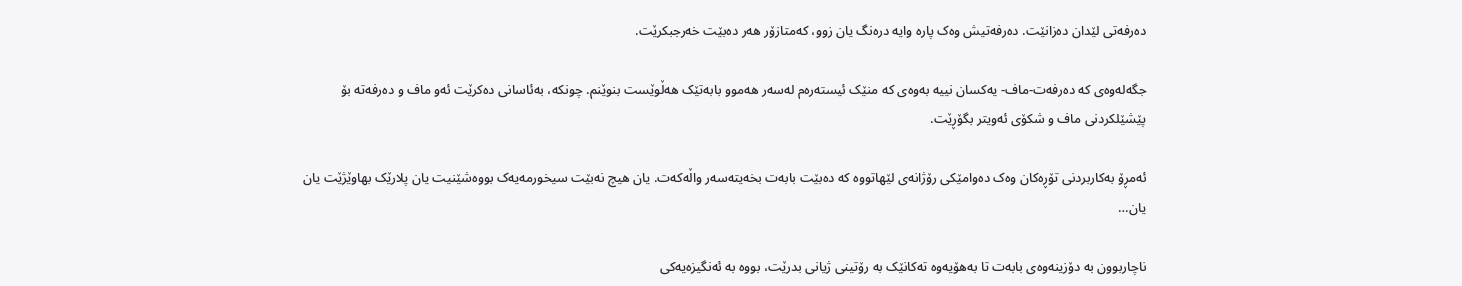دەرفەتی لێدان دەزانێت. دەرفەتیش وەک پارە وایە درەنگ یان زوو، کەمتازۆر هەر دەبێت خەرجبکرێت.

جگەلەوەی کە دەرفەت-ماف- یەکسان نییە بەوەی کە منێک ئیستەرەم لەسەر هەموو بابەتێک هەڵوێست بنوێنم. چونکە، بەئاسانی دەکرێت ئەو ماف و دەرفەتە بۆ پێشێلکردنی ماف و شکۆی ئەویتر بگۆڕێت.

ئەمڕۆ بەکاربردنی تۆڕەکان وەک دەوامێکی رۆژانەی لێهاتووە کە دەبێت بابەت بخەیتەسەر واڵەکەت. یان هیچ نەبێت سیخورمەیەک بووەشێنیت یان پلارێک بهاوێژێت یان یان…

ناچاربوون بە دۆزینەوەی بابەت تا بەهۆیەوە تەکانێک بە رۆتینی ژیانی بدرێت، بووە بە ئەنگیزەیەکی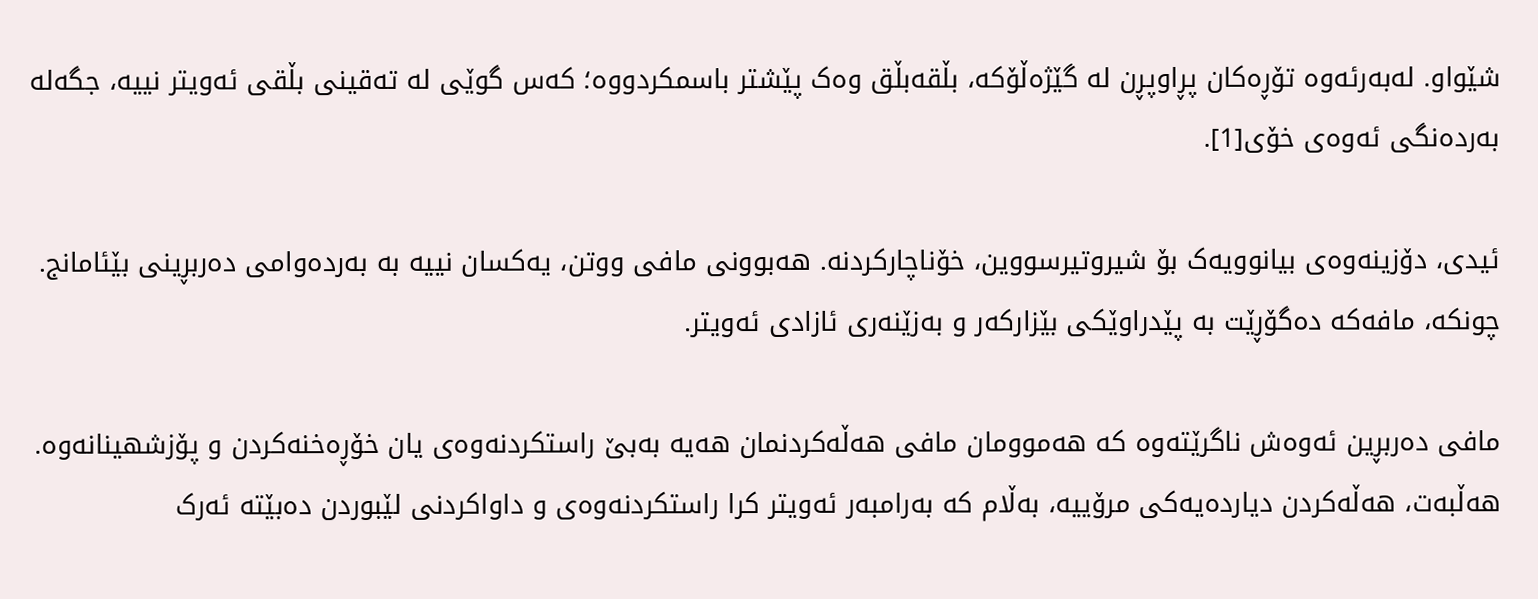شێواو. لەبەرئەوە تۆڕەکان پڕاوپڕن لە گێژەڵۆکە، بڵقەبڵق وەک پێشتر باسمکردووە؛ کەس گوێی لە تەقینی بڵقی ئەویتر نییە، جگەلە بەردەنگی ئەوەی خۆی[1].

ئیدی، دۆزینەوەی بیانوویەک بۆ شیروتیرسووین، خۆناچارکردنە. هەبوونی مافی ووتن، یەکسان نییە بە بەردەوامی دەربڕینی بێئامانج. چونکە، مافەکە دەگۆڕێت بە پێدراوێکی بێزارکەر و بەزێنەری ئازادی ئەویتر.

مافی دەربڕین ئەوەش ناگرێتەوە کە هەموومان مافی هەڵەکردنمان هەیە بەبێ راستکردنەوەی یان خۆڕەخنەکردن و پۆزشهینانەوە. هەڵبەت، هەڵەکردن دیاردەیەکی مرۆییە، بەڵام کە بەرامبەر ئەویتر کرا راستکردنەوەی و داواکردنی لێبوردن دەبێتە ئەرک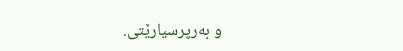و بەرپرسیارێتی.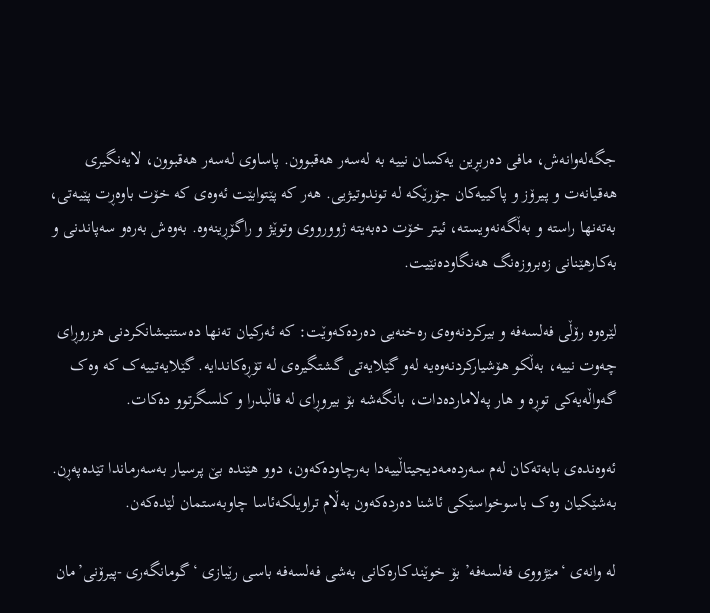جگەلەوانەش، مافی دەربڕین یەکسان نییە بە لەسەر هەقبوون. پاساوی لەسەر هەقبوون، لایەنگیری هەقیانەت و پیرۆز و پاکییەکان جۆرێکە لە توندوتیژیی. هەر کە پێتوابێت ئەوەی کە خۆت باوەڕت پێیەتی، بەتەنها راستە و بەڵگەنەویستە، ئیتر خۆت دەبەیتە ژوورووی وتوێژ و راگۆڕینەوە. بەوەش بەرەو سەپاندنی و بەکارهێنانی زەبروزەنگ هەنگاودەنێیت.

لێرەوە رۆڵی فەلسەفە و بیرکردنەوەی رەخنەیی دەردەکەوێت: کە ئەرکیان تەنها دەستنیشانکردنی هزروڕای چەوت نییە، بەڵکو هۆشیارکردنەوەیە لەو گێلایەتی گشتگیرەی لە تۆڕەکاندایە. گێلایەتییەک کە وەک گەواڵەیەکی توڕە و هار پەلاماردەدات، بانگەشە بۆ بیروڕای لە قاڵبدرا و کلسگرتوو دەکات.

ئەوەندەی بابەتەکان لەم سەردەمەدیجیتاڵییەدا بەرچاودەکەون، دوو هێندە بێ پرسیار بەسەرماندا تێدەپەڕن. بەشێکیان وەک باسوخواسێکی ئاشنا دەردەکەون بەڵام تراویلکەئاسا چاوبەستمان لێدەکەن.

لە وانەی ‘مێژووی فەلسەفە’ بۆ خوێندکارەکانی بەشی فەلسەفە باسی رێبازی ‘گومانگەری -پیرۆنی’مان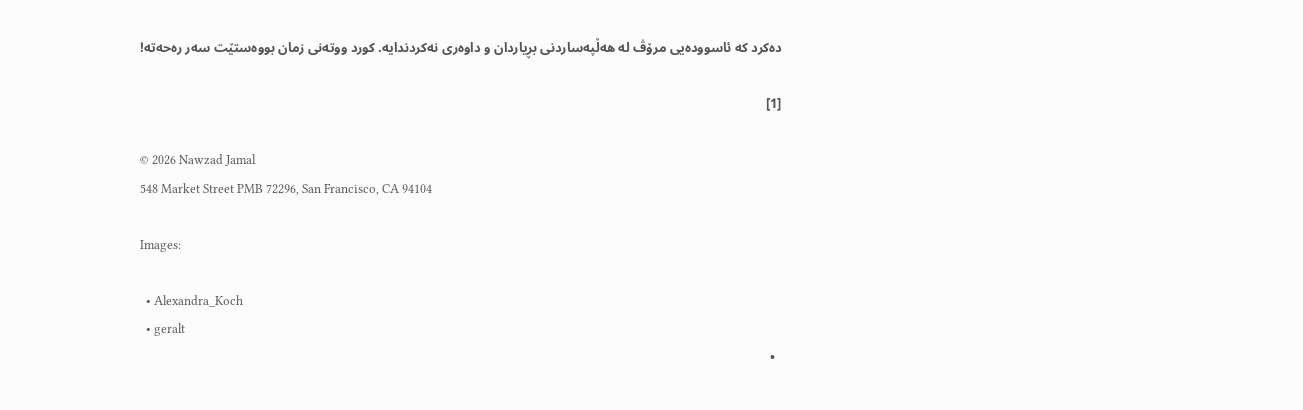دەکرد کە ئاسوودەیی مرۆڤ لە هەڵپەساردنی بڕیاردان و داوەری نەکردندایە. کورد ووتەنی زمان بووەستێت سەر رەحەتە!

[1]

© 2026 Nawzad Jamal
548 Market Street PMB 72296, San Francisco, CA 94104

Images:

  • Alexandra_Koch
  • geralt
  •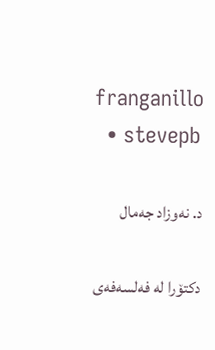franganillo
  • stevepb

د. نەوزاد جەمال

دکتۆرا لە فەلسەفەی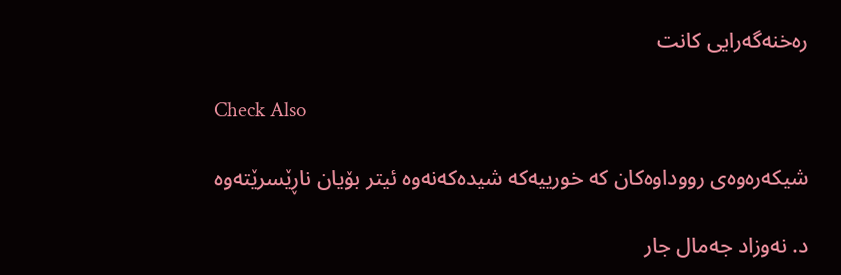رەخنەگەرایی کانت

Check Also

شیکەرەوەی رووداوەکان کە خورییەکە شیدەکەنەوە ئیتر بۆیان ناڕێسرێتەوە

د. نەوزاد جەمال جار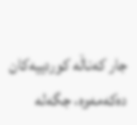جار کەناڵە کوردییەکان دەکەمەوە، جگەلە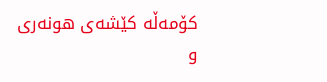کۆمەڵە کێشەی هونەری و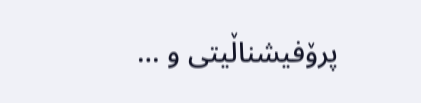پرۆفیشناڵیتی و …